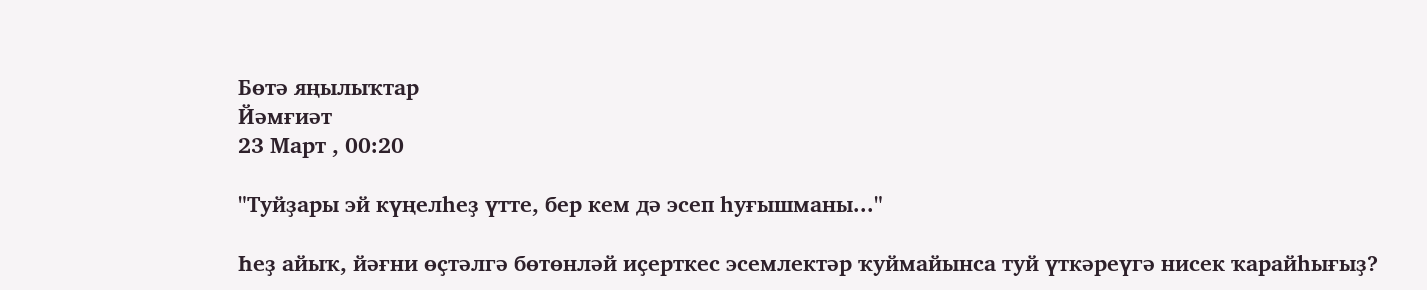Бөтә яңылыҡтар
Йәмғиәт
23 Март , 00:20

"Туйҙары эй күңелһеҙ үтте, бер кем дә эсеп һуғышманы..."

Һеҙ айыҡ, йәғни өҫтәлгә бөтөнләй иҫерткес эсемлектәр ҡуймайынса туй үткәреүгә нисек ҡарайһығыҙ?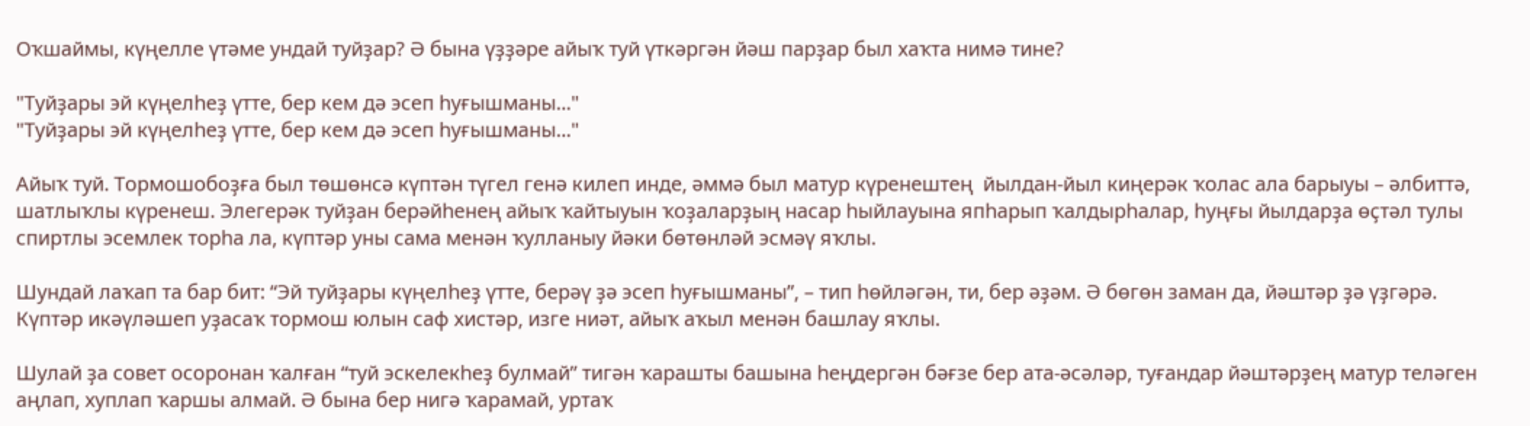Оҡшаймы, күңелле үтәме ундай туйҙар? Ә бына үҙҙәре айыҡ туй үткәргән йәш парҙар был хаҡта нимә тине?

"Туйҙары эй күңелһеҙ үтте, бер кем дә эсеп һуғышманы..."
"Туйҙары эй күңелһеҙ үтте, бер кем дә эсеп һуғышманы..."

Айыҡ туй. Тормошобоҙға был төшөнсә күптән түгел генә килеп инде, әммә был матур күренештең  йылдан-йыл киңерәк ҡолас ала барыуы – әлбиттә, шатлыҡлы күренеш. Элегерәк туйҙан берәйһенең айыҡ ҡайтыуын ҡоҙаларҙың насар һыйлауына япһарып ҡалдырһалар, һуңғы йылдарҙа өҫтәл тулы спиртлы эсемлек торһа ла, күптәр уны сама менән ҡулланыу йәки бөтөнләй эсмәү яҡлы.

Шундай лаҡап та бар бит: “Эй туйҙары күңелһеҙ үтте, берәү ҙә эсеп һуғышманы”, – тип һөйләгән, ти, бер әҙәм. Ә бөгөн заман да, йәштәр ҙә үҙгәрә. Күптәр икәүләшеп уҙасаҡ тормош юлын саф хистәр, изге ниәт, айыҡ аҡыл менән башлау яҡлы.

Шулай ҙа совет осоронан ҡалған “туй эскелекһеҙ булмай” тигән ҡарашты башына һеңдергән бәғзе бер ата-әсәләр, туғандар йәштәрҙең матур теләген аңлап, хуплап ҡаршы алмай. Ә бына бер нигә ҡарамай, уртаҡ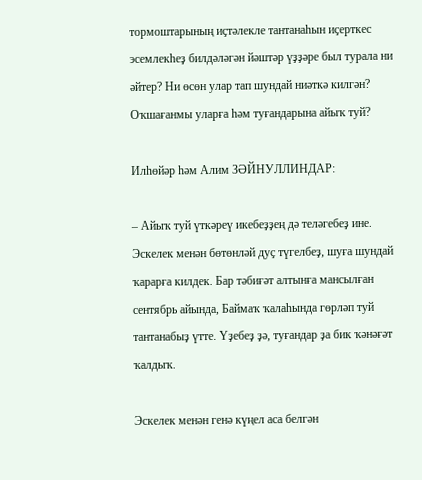тормоштарының иҫтәлекле тантанаһын иҫерткес эсемлекһеҙ билдәләгән йәштәр үҙҙәре был турала ни әйтер? Ни өсөн улар тап шундай ниәткә килгән? Оҡшағанмы уларға һәм туғандарына айыҡ туй?

Илһөйәр һәм Алим ЗӘЙНУЛЛИНДАР:

– Айыҡ туй үткәреү икебеҙҙең дә теләгебеҙ ине. Эскелек менән бөтөнләй дуҫ түгелбеҙ, шуға шундай ҡарарға килдек. Бар тәбиғәт алтынға мансылған сентябрь айында, Баймаҡ ҡалаһында гөрләп туй тантанабыҙ үтте. Үҙебеҙ ҙә, туғандар ҙа бик ҡәнәғәт ҡалдыҡ.

Эскелек менән генә күңел аса белгән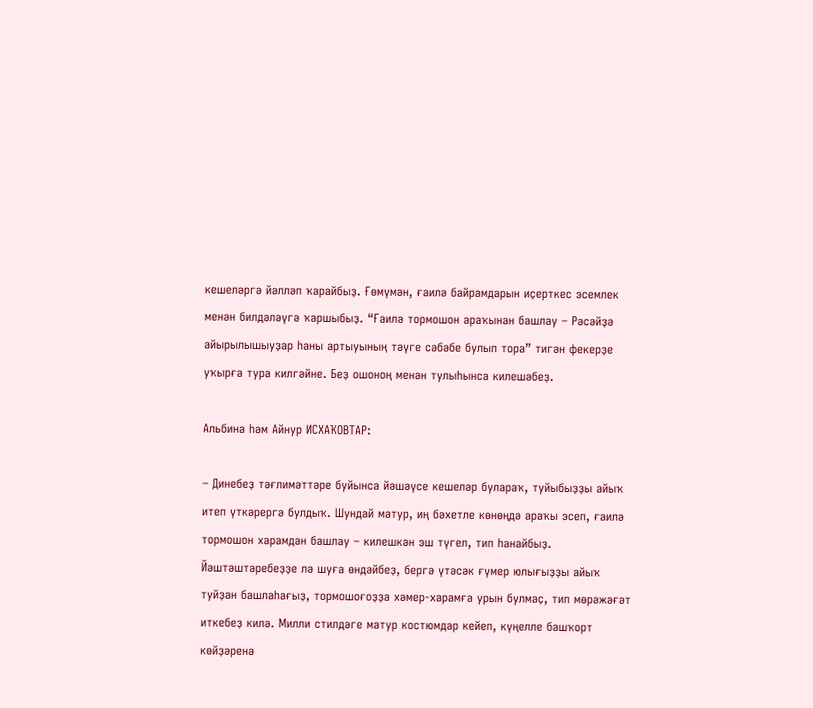кешеләргә йәлләп ҡарайбыҙ. Ғөмүмән, ғаилә байрамдарын иҫерткес эсемлек менән билдәләүгә ҡаршыбыҙ. “Ғаилә тормошон араҡынан башлау – Рәсәйҙә айырылышыуҙар һаны артыуының тәүге сәбәбе булып тора” тигән фекерҙе уҡырға тура килгәйне. Беҙ ошоноң менән тулыһынса килешәбеҙ.

Альбина һәм Айнур ИСХАҠОВТАР:

– Динебеҙ тәғлимәттәре буйынса йәшәүсе кешеләр булараҡ, туйыбыҙҙы айыҡ  итеп үткәрергә булдыҡ. Шундай матур, иң бәхетле көнөңдә араҡы эсеп, ғаилә тормошон харамдан башлау – килешкән эш түгел, тип һанайбыҙ. Йәштәштәребеҙҙе лә шуға өндәйбеҙ, бергә үтәсәк ғүмер юлығыҙҙы айыҡ туйҙан башлаһағыҙ, тормошоғоҙҙа хәмер-харамға урын булмаҫ, тип мөрәжәғәт иткебеҙ килә. Милли стилдәге матур костюмдар кейеп, күңелле башҡорт көйҙәренә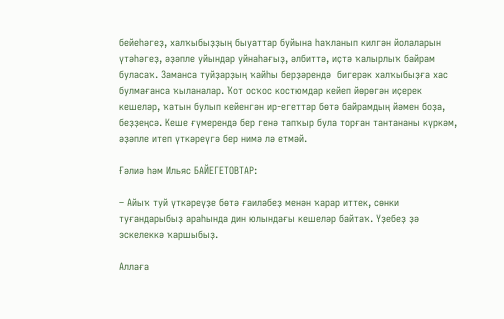бейеһәгеҙ, халҡыбыҙҙың быуаттар буйына һаҡланып килгән йолаларын үтәһәгеҙ, әҙәпле уйындар уйнаһағыҙ, әлбиттә, иҫтә ҡалырлыҡ байрам буласаҡ. Заманса туйҙарҙың ҡайһы берҙәрендә  бигерәк халҡыбыҙға хас булмағанса ҡыланалар. Ҡот осҡос костюмдар кейеп йөрөгән иҫерек кешеләр, ҡатын булып кейенгән ир-егеттәр бөтә байрамдың йәмен боҙа, беҙҙеңсә. Кеше ғүмерендә бер генә тапҡыр була торған тантананы күркәм, әҙәпле итеп үткәреүгә бер нимә лә етмәй.

Ғәлиә һәм Ильяс БАЙЕГЕТОВТАР:

– Айыҡ туй үткәреүҙе бөтә ғаиләбеҙ менән ҡарар иттек, сөнки туғандарыбыҙ араһында дин юлындағы кешеләр байтаҡ. Үҙебеҙ ҙә эскелеккә ҡаршыбыҙ.

Аллаға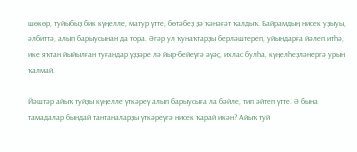шөкөр, туйыбыҙ бик күңелле, матур үтте, бөтәбеҙ ҙә ҡәнәғәт ҡалдыҡ. Байрамдың нисек уҙыуы, әлбиттә, алып барыусынан да тора. Әгәр ул ҡунаҡтарҙы берләштереп, уйындарға йәлеп итһә, ике яҡтан йыйылған туғандар үҙҙәре лә йыр-бейеүгә әүәҫ, ихлас булһа, күңелһеҙләнергә урын ҡалмай.

Йәштәр айыҡ туйҙы күңелле үткәреү алып барыусыға ла бәйле, тип әйтеп үтте. Ә бына тамадалар бындай тантаналарҙы үткәреүгә нисек ҡарай икән? Айыҡ туй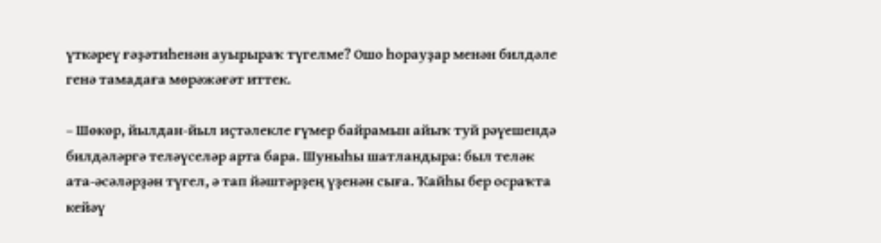үткәреү ғәҙәтиһенән ауырыраҡ түгелме? Ошо һорауҙар менән билдәле генә тамадаға мөрәжәғәт иттек.

– Шөкөр, йылдан-йыл иҫтәлекле ғүмер байрамын айыҡ туй рәүешендә билдәләргә теләүселәр арта бара. Шуныһы шатландыра: был теләк ата-әсәләрҙән түгел, ә тап йәштәрҙең үҙенән сыға. Ҡайһы бер осраҡта кейәү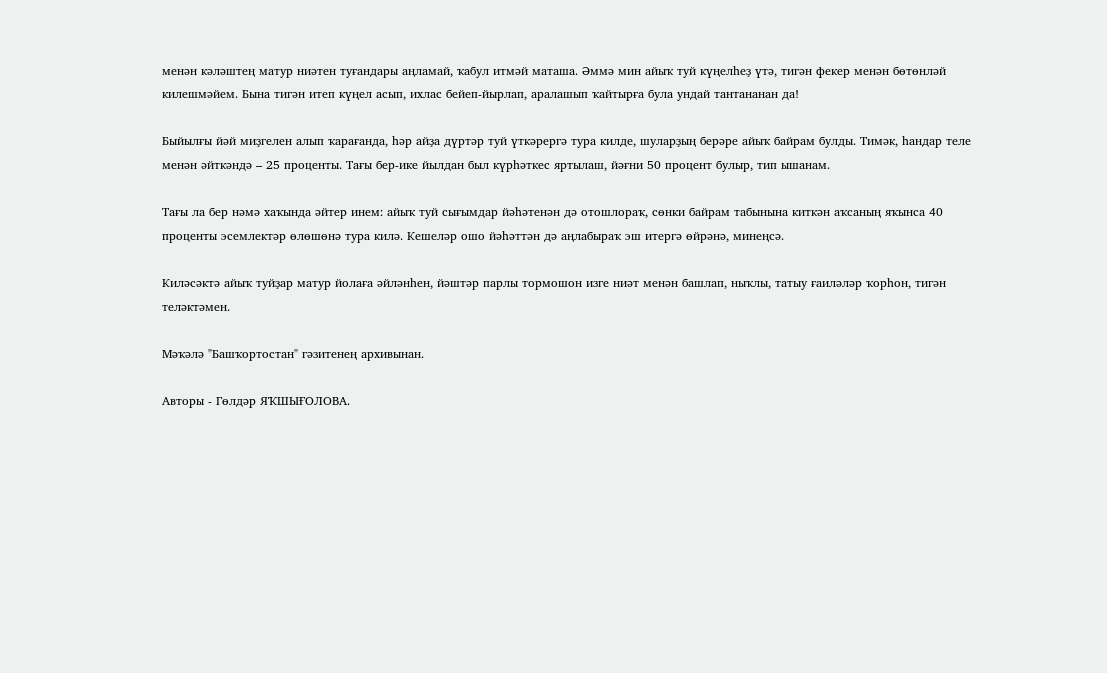менән кәләштең матур ниәтен туғандары аңламай, ҡабул итмәй маташа. Әммә мин айыҡ туй күңелһеҙ үтә, тигән фекер менән бөтөнләй килешмәйем. Бына тигән итеп күңел асып, ихлас бейеп-йырлап, аралашып ҡайтырға була ундай тантананан да!

Быйылғы йәй миҙгелен алып ҡарағанда, һәр айҙа дүртәр туй үткәрергә тура килде, шуларҙың берәре айыҡ байрам булды. Тимәк, һандар теле менән әйткәндә – 25 проценты. Тағы бер-ике йылдан был күрһәткес яртылаш, йәғни 50 процент булыр, тип ышанам.

Тағы ла бер нәмә хаҡында әйтер инем: айыҡ туй сығымдар йәһәтенән дә отошлораҡ, сөнки байрам табынына киткән аҡсаның яҡынса 40 проценты эсемлектәр өлөшөнә тура килә. Кешеләр ошо йәһәттән дә аңлабыраҡ эш итергә өйрәнә, минеңсә.

Киләсәктә айыҡ туйҙар матур йолаға әйләнһен, йәштәр парлы тормошон изге ниәт менән башлап, ныҡлы, татыу ғаиләләр ҡорһон, тигән теләктәмен.

Мәҡәлә "Башҡортостан" гәзитенең архивынан.

Авторы - Гөлдәр ЯҠШЫҒОЛОВА.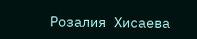Розалия Хисаева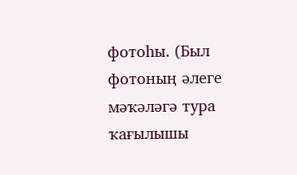фотоһы. (Был фотоның әлеге мәҡәләгә тура ҡағылышы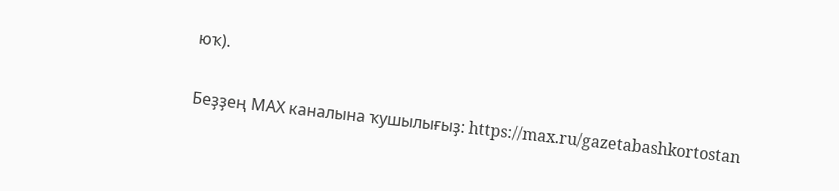юҡ).

Беҙҙең МАХ каналына ҡушылығыҙ: https://max.ru/gazetabashkortostan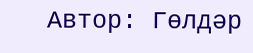Автор: Гөлдәр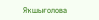Яҡшығолова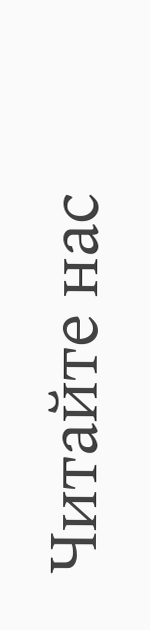Читайте нас